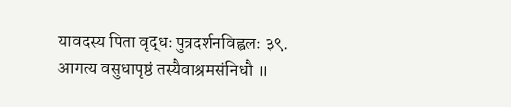यावदस्य पिता वृद्धः पुत्रदर्शनविह्वलः ३९. आगत्य वसुधापृष्ठं तस्यैवाश्रमसंनिधौ ॥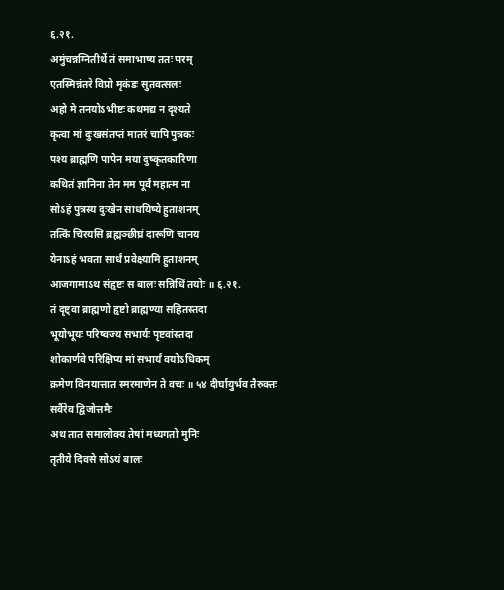६.२१.
अमुंचन्नग्नितीर्थे तं समाभाष्य ततः परम्
एतस्मिन्नंतरे विप्रो मृकंडः सुतवत्सलः
अहो मे तनयोऽभीष्टः कथमद्य न दृश्यते
कृत्वा मां दुःखसंतप्तं मातरं चापि पुत्रकः
पश्य ब्राह्मणि पापेन मया दुष्कृतकारिणा
कथितं ज्ञानिना तेन मम पूर्वं महात्म ना
सोऽहं पुत्रस्य दुःखेन साधयिष्ये हुताशनम्
तत्किं चिरयसि ब्रह्मञ्छीघ्रं दारूणि चानय
येनाऽहं भवता सार्धं प्रवेक्ष्यामि हुताशनम्
आजगामाऽथ संहृष्टः स बालः सन्निधिं तयोः ॥ ६.२१.
तं दृष्ट्वा ब्राह्मणो हृष्टो ब्राह्मण्या सहितस्तदा
भूयोभूयः परिष्वज्य सभार्यः पृष्टवांस्तदा
शोकार्णवे परिक्षिप्य मां सभार्यं वयोऽधिकम्
क्रमेण विनयात्तात स्मरमाणेन ते वचः ॥ ५४ दीर्घायुर्भव तैरुक्तः सर्वैरेव द्विजोत्तमैः
अथ तात समालोक्य तेषां मध्यगतो मुनिः
तृतीये दिवसे सोऽयं बालः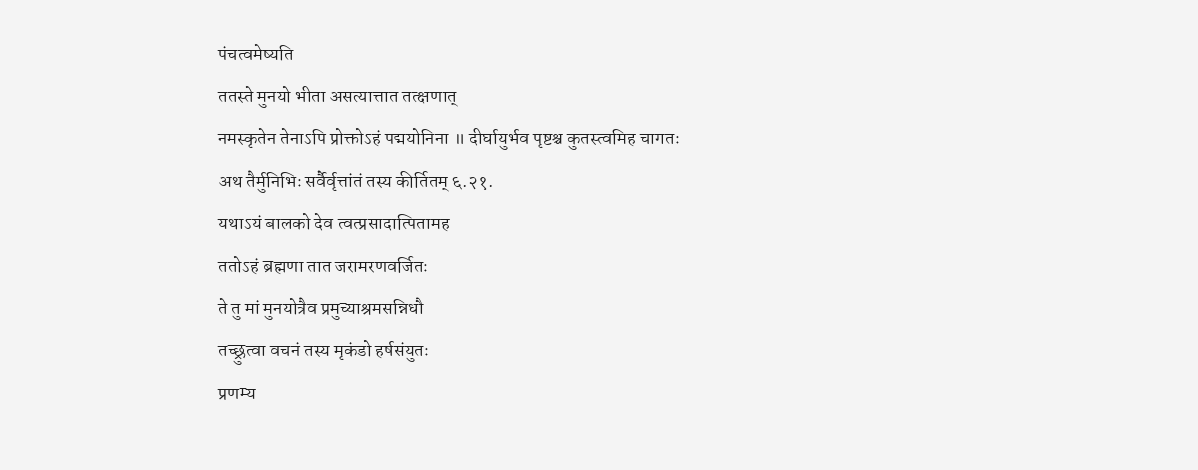पंचत्वमेष्यति
ततस्ते मुनयो भीता असत्यात्तात तत्क्षणात्
नमस्कृतेन तेनाऽपि प्रोक्तोऽहं पद्मयोनिना ॥ दीर्घायुर्भव पृष्टश्च कुतस्त्वमिह चागतः
अथ तैर्मुनिभिः सर्वैर्वृत्तांतं तस्य कीर्तितम् ६.२१.
यथाऽयं बालको देव त्वत्प्रसादात्पितामह
ततोऽहं ब्रह्मणा तात जरामरणवर्जितः
ते तु मां मुनयोत्रैव प्रमुच्याश्रमसन्निधौ
तच्छ्रुत्वा वचनं तस्य मृकंडो हर्षसंयुतः
प्रणम्य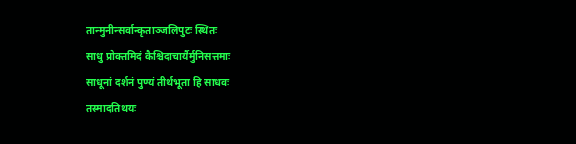तान्मुनीन्सर्वान्कृताञ्जलिपुटः स्थितः
साधु प्रोक्तमिदं कैश्चिदाचार्यैर्मुनिसत्तमाः
साधूनां दर्शनं पुण्यं तीर्थभूता हि साधवः
तस्मादतिथयः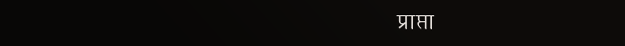प्राप्ता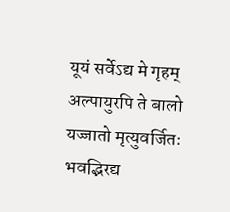यूयं सर्वेऽद्य मे गृहम्
अल्पायुरपि ते बालो यज्जातो मृत्युवर्जितः
भवद्भिरद्य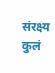संरक्ष्य कुलं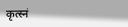कृत्स्नं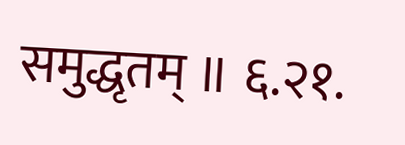समुद्धृतम् ॥ ६.२१.